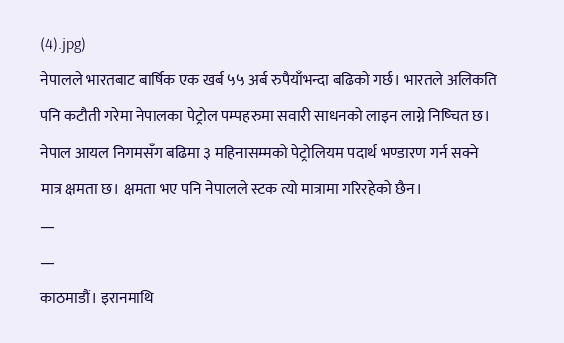(4).jpg)
नेपालले भारतबाट बार्षिक एक खर्ब ५५ अर्ब रुपैयाँभन्दा बढिको गर्छ। भारतले अलिकति पनि कटौती गरेमा नेपालका पेट्रोल पम्पहरुमा सवारी साधनको लाइन लाग्ने निष्चित छ। नेपाल आयल निगमसँग बढिमा ३ महिनासम्मको पेट्रोलियम पदार्थ भण्डारण गर्न सक्ने मात्र क्षमता छ। क्षमता भए पनि नेपालले स्टक त्यो मात्रामा गरिरहेको छैन।
—
—
काठमाडौं। इरानमाथि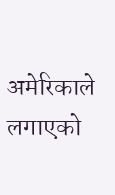अमेरिकाले लगाएको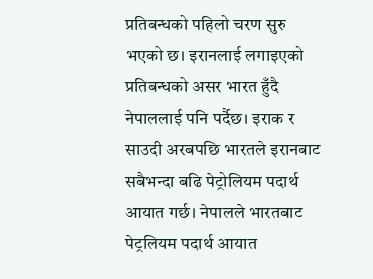प्रतिबन्धको पहिलो चरण सुरु भएको छ। इरानलाई लगाइएको प्रतिबन्धको असर भारत हुँदै नेपाललाई पनि पर्दैछ। इराक र साउदी अरबपछि भारतले इरानबाट सबैभन्दा बढि पेट्रोलियम पदार्थ आयात गर्छ। नेपालले भारतबाट पेट्रलियम पदार्थ आयात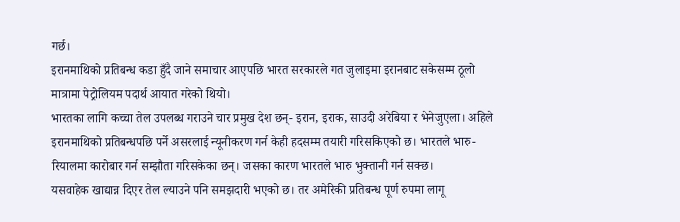गर्छ।
इरानमाथिको प्रतिबन्ध कडा हुँदै जाने समाचार आएपछि भारत सरकारले गत जुलाइमा इरानबाट सकेसम्म ठूलो मात्रामा पेट्रोलियम पदार्थ आयात गरेको थियो।
भारतका लागि कच्चा तेल उपलब्ध गराउने चार प्रमुख देश छन्- इरान, इराक, साउदी अरेबिया र भेनेजुएला। अहिले इरानमाथिको प्रतिबन्धपछि पर्ने असरलाई न्यूनीकरण गर्न केही हदसम्म तयारी गरिसकिएको छ। भारतले भारु-रियालमा कारोबार गर्न सम्झौता गरिसकेका छन्। जसका कारण भारतले भारु भुक्तानी गर्न सक्छ।
यसवाहेक खाद्यान्न दिएर तेल ल्याउने पनि समझदारी भएको छ। तर अमेरिकी प्रतिबन्ध पूर्ण रुपमा लागू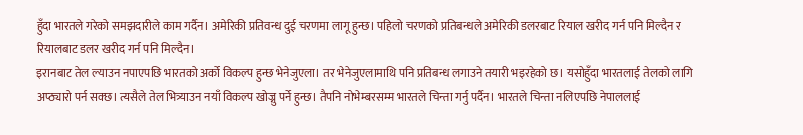हुँदा भारतले गरेको समझदारीले काम गर्दैन। अमेरिकी प्रतिवन्ध दुई चरणमा लागू हुन्छ। पहिलो चरणको प्रतिबन्धले अमेरिकी डलरबाट रियाल खरीद गर्न पनि मिल्दैन र रियालबाट डलर खरीद गर्न पनि मिल्दैन।
इरानबाट तेल ल्याउन नपाएपछि भारतको अर्को विकल्प हुन्छ भेनेजुएला। तर भेनेजुएलामाथि पनि प्रतिबन्ध लगाउने तयारी भइरहेको छ। यसोहुँदा भारतलाई तेलको लागि अप्ठ्यारो पर्न सक्छ। त्यसैले तेल भित्र्याउन नयाँ विकल्प खोज्नु पर्ने हुन्छ। तैपनि नोभेम्बरसम्म भारतले चिन्ता गर्नु पर्दैन। भारतले चिन्ता नलिएपछि नेपाललाई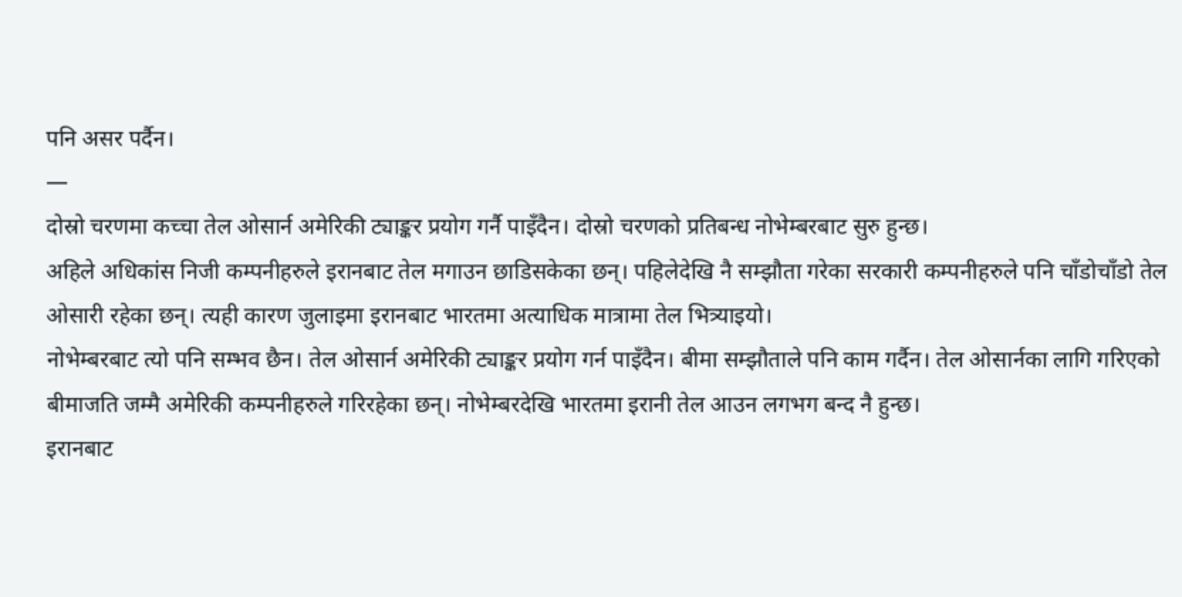पनि असर पर्दैन।
—
दोस्रो चरणमा कच्चा तेल ओसार्न अमेरिकी ट्याङ्कर प्रयोग गर्नै पाइँदैन। दोस्रो चरणको प्रतिबन्ध नोभेम्बरबाट सुरु हुन्छ।
अहिले अधिकांस निजी कम्पनीहरुले इरानबाट तेल मगाउन छाडिसकेका छन्। पहिलेदेखि नै सम्झौता गरेका सरकारी कम्पनीहरुले पनि चाँडोचाँडो तेल ओसारी रहेका छन्। त्यही कारण जुलाइमा इरानबाट भारतमा अत्याधिक मात्रामा तेल भित्र्याइयो।
नोभेम्बरबाट त्यो पनि सम्भव छैन। तेल ओसार्न अमेरिकी ट्याङ्कर प्रयोग गर्न पाइँदैन। बीमा सम्झौताले पनि काम गर्दैन। तेल ओसार्नका लागि गरिएको बीमाजति जम्मै अमेरिकी कम्पनीहरुले गरिरहेका छन्। नोभेम्बरदेखि भारतमा इरानी तेल आउन लगभग बन्द नै हुन्छ।
इरानबाट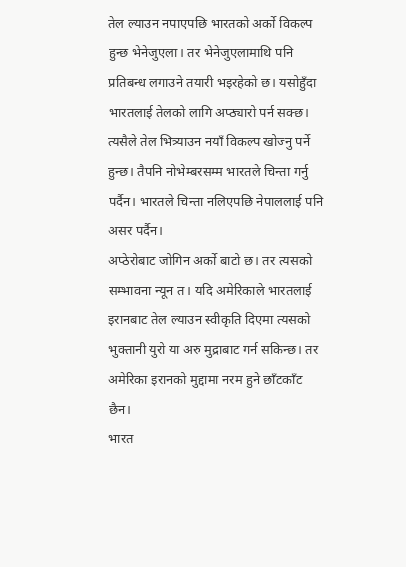तेल ल्याउन नपाएपछि भारतको अर्को विकल्प हुन्छ भेनेजुएला। तर भेनेजुएलामाथि पनि प्रतिबन्ध लगाउने तयारी भइरहेको छ। यसोहुँदा भारतलाई तेलको लागि अप्ठ्यारो पर्न सक्छ। त्यसैले तेल भित्र्याउन नयाँ विकल्प खोज्नु पर्ने हुन्छ। तैपनि नोभेम्बरसम्म भारतले चिन्ता गर्नु पर्दैन। भारतले चिन्ता नलिएपछि नेपाललाई पनि असर पर्दैन।
अप्ठेरोबाट जोगिन अर्को बाटो छ। तर त्यसको सम्भावना न्यून त। यदि अमेरिकाले भारतलाई इरानबाट तेल ल्याउन स्वीकृति दिएमा त्यसको भुक्तानी युरो या अरु मुद्राबाट गर्न सकिन्छ। तर अमेरिका इरानको मुद्दामा नरम हुने छाँटकाँट छैन।
भारत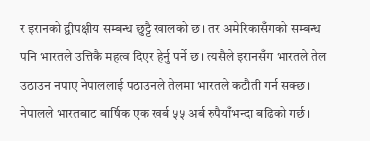र इरानको द्वीपक्षीय सम्बन्ध छुट्टै खालको छ। तर अमेरिकासँगको सम्बन्ध पनि भारतले उत्तिकै महत्व दिएर हेर्नु पर्ने छ। त्यसैले इरानसँग भारतले तेल उठाउन नपाए नेपाललाई पठाउनले तेलमा भारतले कटौती गर्न सक्छ।
नेपालले भारतबाट बार्षिक एक खर्ब ५५ अर्ब रुपैयाँभन्दा बढिको गर्छ।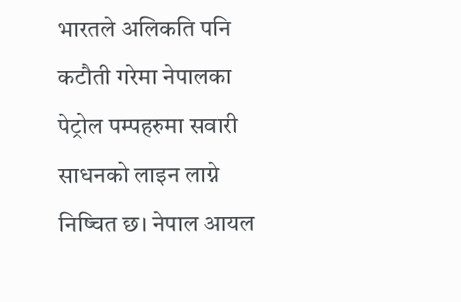भारतले अलिकति पनि कटौती गरेमा नेपालका पेट्रोल पम्पहरुमा सवारी साधनको लाइन लाग्ने निष्चित छ। नेपाल आयल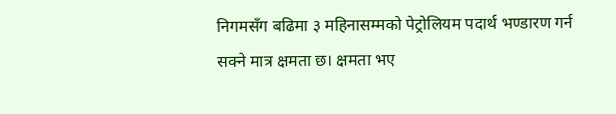निगमसँग बढिमा ३ महिनासम्मको पेट्रोलियम पदार्थ भण्डारण गर्न सक्ने मात्र क्षमता छ। क्षमता भए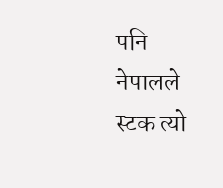पनि नेपालले स्टक त्यो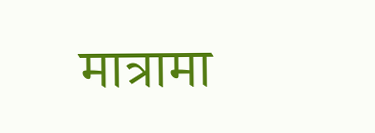मात्रामा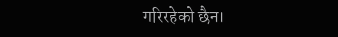गरिरहेको छैन।